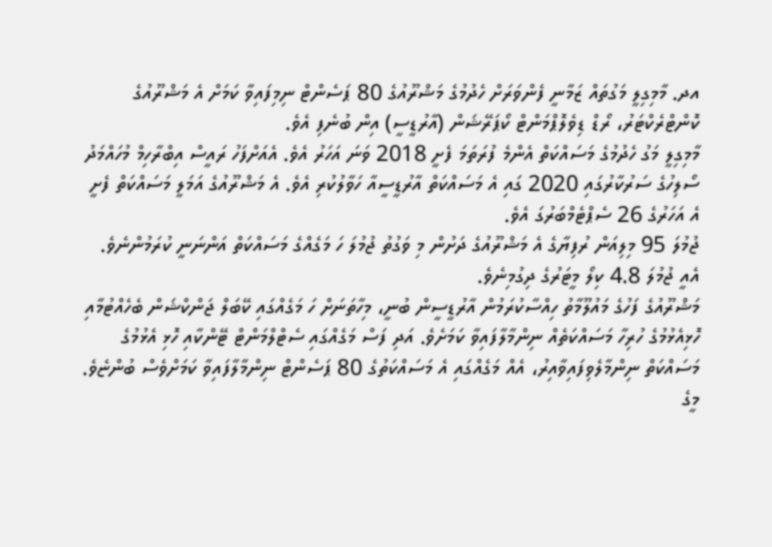އދ. މާމިގިލީ މަގުތައް ޒަމާނީ ފެންވަރަށް ހެދުމުގެ މަޝްރޫއުގެ 80 ޕަސެންޓް ނިމިފައިވާ ކަމަށް އެ މަޝްރޫއުގެ ކޮންޓްރެކްޓަރު، ރޯޑް ޑިވެލޮޕްމަންޓް ކޯޕަރޭޝަން (އާރުޑީސީ) އިން ބުނެފި އެވެ.
މާމިގިލީ މަގު ހެދުމުގެ މަސައްކަތް އެންމެ ފުރަތަމަ ފެށީ 2018 ވަނަ އަހަރު އެވެ. އެއަށްފަހު ރައީސް އިބްރާހިމް މުހައްމަދު ސޯލިހުގެ ސަރުކާރުގައި 2020 ގައި އެ މަސައްކަތް އާރުޑީސީއާ ހަވާލުކުރި އެވެ. އެ މަޝްރޫއުގެ އަމަލީ މަސައްކަތް ފެށީ އެ އަހަރުގެ 26 ސެޕްޓެމްބަރުގަ އެވެ.
ޖުމުލަ 95 މިލިއަން ރުފިޔާގެ އެ މަޝްރޫއުގެ ދަށުން މި ވަގުތު ޖުމުލަ ހަ މަގެއްގެ މަސައްކަތް އަންނަނީ ކުރަމުންނެވެ. އެއީ ޖުމުލަ 4.8 ކިލޯ މީޓަރުގެ ދިގުމިނެވެ.
މަޝްރޫއުގެ ފަހުގެ މައުލޫމާތު ހިއްސާކުރަމުން އާރުޑީސީން ބުނީ، މިހާތަނަށް ހަ މަގެއްގައި ކޭބަލް ޖަންކްޝަން ބެހެއްޓުމާއި ހޮޅިއެޅުމުގެ ހުރިހާ މަސައްކަތެއް ނިންމާލާފައިވާ ކަމަށެވެ. އަދި ފަސް މަގެއްގައި ސެޓްލްމަންޓް ޓޭންކާއި ހޮޅި އެޅުމުގެ މަސައްކަތް ނިންމާލެވިފައިވާއިރު، އެއް މަގެއްގައި އެ މަސައްކަތުގެ 80 ޕަސެންޓް ނިންމާލާފައިވާ ކަމަށްވެސް ބުންޏެވެ.
މީގެ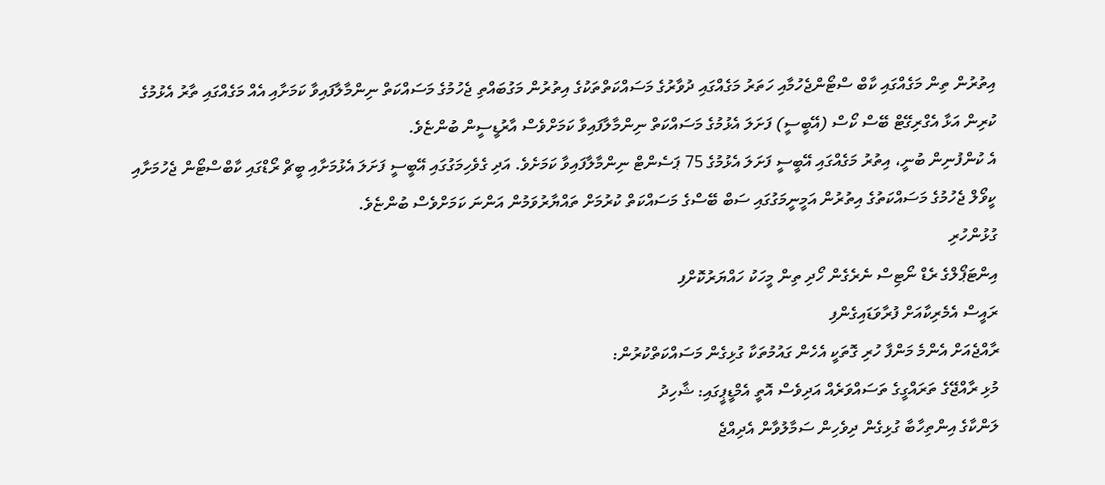އިތުރުން ތިން މަގެއްގައި ކާބް ސްޓޯންޖެހުމާއި ހަތަރު މަގެއްގައި ދުވާރުގެ މަސައްކަތްތަކުގެ އިތުރުން މަގުބައްތި ޖެހުމުގެ މަސައްކަތް ނިންމާލާފައިވާ ކަމަށާއި އެއް މަގެއްގައި ތާރު އެޅުމުގެ ކުރިން އަޅާ އެގްރިގޭޓް ބޭސް ކޯސް (އޭބީސީ) ފަށަލަ އެޅުމުގެ މަސައްކަތް ނިންމާލާފައިވާ ކަމަށްވެސް އާރުޑީސީން ބުންޏެވެ.
އެ ކުންފުނިން ބުނީ، އިތުރު މަގެއްގައި އޭބީސީ ފަށަލަ އެޅުމުގެ 75 ޕަސެންޓް ނިންމާލާފައިވާ ކަމަށެވެ. އަދި ގެވެހިމަގުގައި އޭބީސީ ފަށަލަ އެޅުމަށާއި ބީޗް ރޯޑްގައި ކާބްސްޓޯން ޖެހުމަށާއި ކީވޯލް ޖެހުމުގެ މަސައްކަތުގެ އިތުރުން އަމީނީމަގުގައި ސަބް ބޭސްގެ މަސައްކަތް ކުރުމަށް ތައްޔާރުވަމުން އަންނަ ކަމަށްވެސް ބުންޏެވެ.
ގުޅުންހުރި
އިންޓަޕޯލްގެ ރެޑް ނޯޓިސް ނެރެގެން ހޯދި ތިން މީހަކު ހައްޔަރުކޮށްފި
ރައީސް އެމެރިކާއަށް ފުރާވަޑައިގެންފި
ރާއްޖެއަށް އެންމެ މަންފާ ހުރި ގޮތަކީ އެހެން ގައުމުތަކާ ގުޅިގެން މަސައްކަތްކުރުން:
މުޅި ރާއްޖޭގެ ތަރައްގީގެ ތަސައްވަރެއް އަދިވެސް އޮތީ އެމްޑީޕީގައި: ޝާހިދު
ލަންކާގެ އިންތިހާބާ ގުޅިގެން ދިވެހިން ސަމާލުވާން އެދިއްޖެ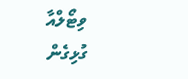ވިޓޯލްއާ ގުޅިގެން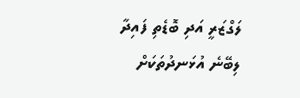ލަގްޒަރީ އަދި ބޮޑެތި ފައިދާ ލިބޭނެ އުޅަނދުތަކަށް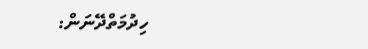ހިދުމަތްދޭނަން: